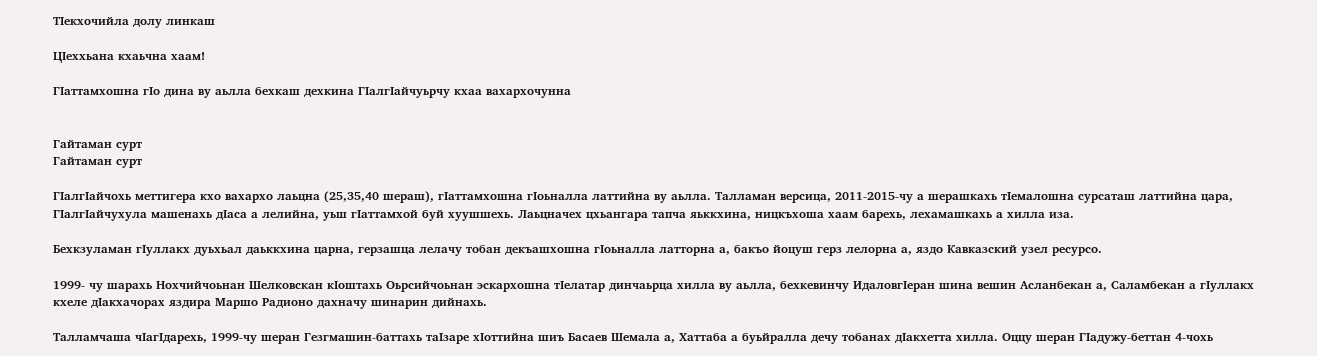ТIекхочийла долу линкаш

ЦIеххьана кхаьчна хаам!

ГIаттамхошна гIо дина ву аьлла бехкаш дехкина ГIалгIайчуьрчу кхаа вахархочунна


Гайтаман сурт
Гайтаман сурт

ГIалгIайчохь меттигера кхо вахархо лаьцна (25,35,40 шераш), гIаттамхошна гIоьналла латтийна ву аьлла. Талламан версица, 2011-2015-чу а шерашкахь тIемалошна сурсаташ латтийна цара, ГIалгIайчухула машенахь дIаса а лелийна, уьш гIаттамхой буй хуушшехь. Лаьцначех цхьангара тапча яьккхина, ницкъхоша хаам барехь, лехамашкахь а хилла иза.

Бехкзуламан гIуллакх дуьхьал даьккхина царна, герзашца лелачу тобан декъашхошна гIоьналла латторна а, бакъо йоцуш герз лелорна а, яздо Кавказский узел ресурсо.

1999- чу шарахь Нохчийчоьнан Шелковскан кIоштахь Оьрсийчоьнан эскархошна тIелатар динчаьрца хилла ву аьлла, бехкевинчу ИдаловгIеран шина вешин Асланбекан а, Саламбекан а гIуллакх кхеле дIакхачорах яздира Маршо Радионо дахначу шинарин дийнахь.

Талламчаша чIагIдарехь, 1999-чу шеран Гезгмашин-баттахь таIзаре хIоттийна шиъ Басаев Шемала а, Хаттаба а буьйралла дечу тобанах дIакхетта хилла. Оццу шеран ГIадужу-беттан 4-чохь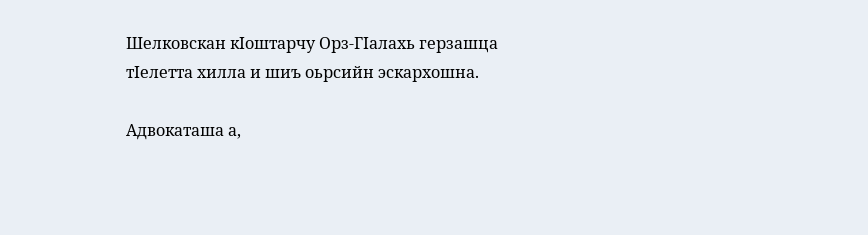Шелковскан кIоштарчу Орз-ГIалахь герзашца тIелетта хилла и шиъ оьрсийн эскархошна.

Адвокаташа а,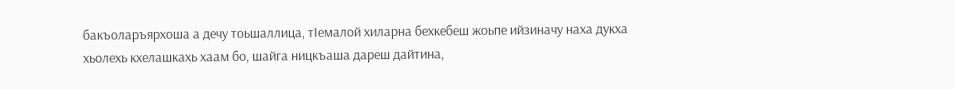бакъоларъярхоша а дечу тоьшаллица, тIемалой хиларна бехкебеш жоьпе ийзиначу наха дукха хьолехь кхелашкахь хаам бо, шайга ницкъаша дареш дайтина,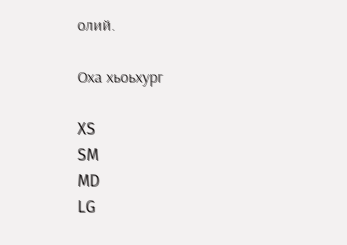олий.

Оха хьоьхург

XS
SM
MD
LG